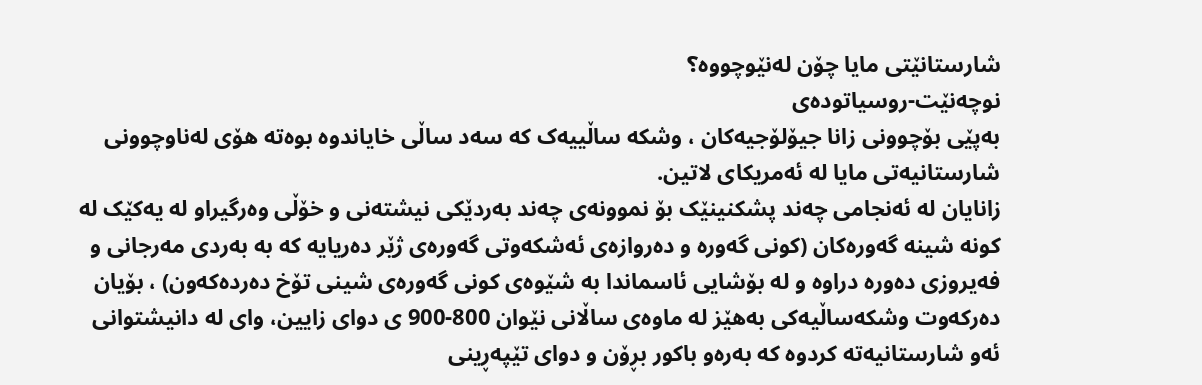شارستانێتى مایا چۆن لەنێوچووە؟
نوچەنێت-روسیاتودەى
بەپێى بۆچوونى زانا جیۆلۆجیەکان ، وشکە ساڵییەک کە سەد ساڵى خایاندوە بوەتە هۆى لەناوچوونى شارستانیەتى مایا لە ئەمریکاى لاتین.
زانایان لە ئەنجامى چەند پشکنینێک بۆ نموونەى چەند بەردێکى نیشتەنى و خۆڵى وەرگیراو لە یەکێک لە کونە شینە گەورەکان (کونى گەورە و دەروازەى ئەشکەوتى گەورەى ژێر دەریایە کە بە بەردى مەرجانى و فەیروزى دەورە دراوە و لە بۆشایی ئاسماندا بە شێوەى کونى گەورەى شینى تۆخ دەردەکەون) ، بۆیان دەرکەوت وشکەساڵیەکى بەهێز لە ماوەى ساڵانى نێوان 800-900 ى دواى زایین، واى لە دانیشتوانى ئەو شارستانیەتە کردوە کە بەرەو باکور بڕۆن و دواى تێپەڕینى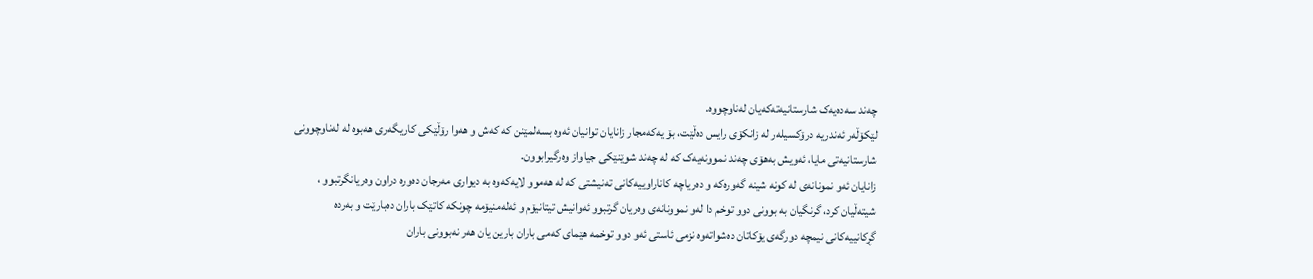چەند سەدەیەک شارستانیەتەکەیان لەناوچووە.
لێکۆڵەر ئەندریە درۆکسیلەر لە زانکۆى رایس دەڵێت، بۆ یەکەمجار زانایان توانیان ئەوە بسەلمێنن کە کەش و هەوا رۆڵێکى کاریگەرى هەبوە لە لەناوچوونى شارستانیەتى مایا، ئەویش بەهۆى چەند نموونەیەک کە لە چەند شوێنێکى جیاواز وەرگیرابوون.
زانایان ئەو نمونانەى لە کونە شینە گەورەکە و دەریاچە کاناراوییەکانى تەنیشتى کە لە هەموو لایەکەوە بە دیوارى مەرجان دەورە دراون وەریانگرتبوو ، شیتەڵیان کرد، گرنگیان بە بوونى دوو توخم دا لەو نموونانەى وەریان گرتبوو ئەوانیش تیتانیۆم و ئەلەمنیۆمە چونکە کاتێک باران دەبارێت و بەردە گڕکانییەکانى نیمچە دورگەى یۆکاتان دەشواتەوە نزمى ئاستى ئەو دوو توخمە هێماى کەمى باران بارین یان هەر نەبوونى باران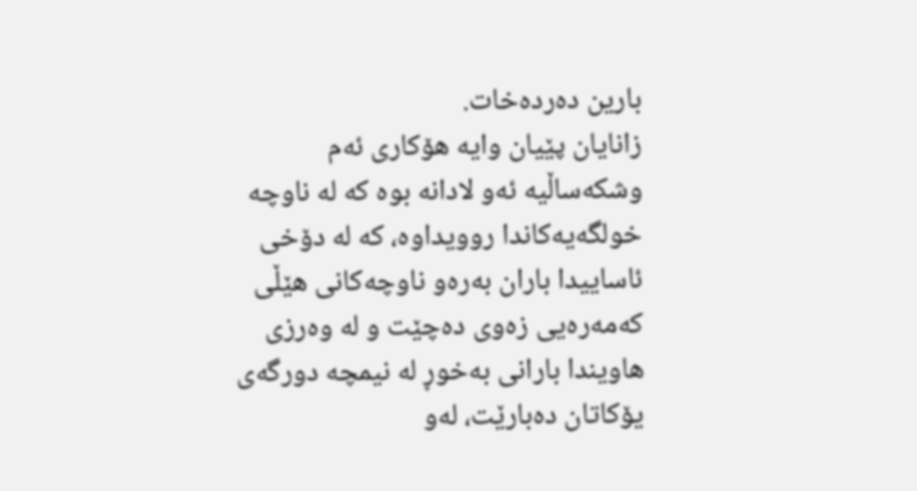بارین دەردەخات.
زانایان پێیان وایە هۆکارى ئەم وشکەساڵیە ئەو لادانە بوە کە لە ناوچە خولگەیەکاندا روویداوە، کە لە دۆخى ئاساییدا باران بەرەو ناوچەکانى هێڵى کەمەرەیی زەوى دەچێت و لە وەرزى هاویندا بارانى بەخوڕ لە نیمچە دورگەى یۆکاتان دەبارێت، لەو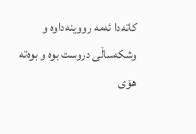کاتەدا ئەمە رووینەداوە و وشکەساڵى دروست بوە و بوەتە هۆى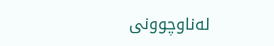لەناوچوونى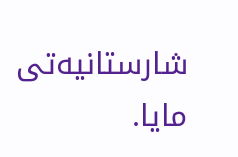شارستانیەتى مایا.